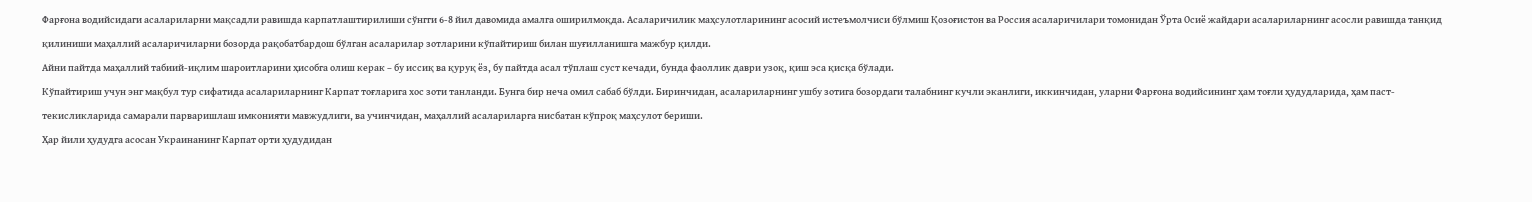Фарғона водийсидаги асалариларни мақсадли равишда карпатлаштирилиши сўнгги 6-8 йил давомида амалга оширилмоқда. Асаларичилик маҳсулотларининг асосий истеъмолчиси бўлмиш Қозоғистон ва Россия асаларичилари томонидан Ўрта Осиё жайдари асалариларнинг асосли равишда танқид қилиниши маҳаллий асаларичиларни бозорда рақобатбардош бўлган асаларилар зотларини кўпайтириш билан шуғилланишга мажбур қилди.
Айни пайтда маҳаллий табиий-иқлим шароитларини ҳисобга олиш керак – бу иссиқ ва қуруқ ёз, бу пайтда асал тўплаш суст кечади, бунда фаоллик даври узоқ, қиш эса қисқа бўлади.
Кўпайтириш учун энг мақбул тур сифатида асалариларнинг Карпат тоғларига хос зоти танланди. Бунга бир неча омил сабаб бўлди. Биринчидан, асалариларнинг ушбу зотига бозордаги талабнинг кучли эканлиги, иккинчидан, уларни Фарғона водийсининг ҳам тоғли ҳудудларида, ҳам паст-текисликларида самарали парваришлаш имконияти мавжудлиги, ва учинчидан, маҳаллий асалариларга нисбатан кўпроқ маҳсулот бериши.
Ҳар йили ҳудудга асосан Украинанинг Карпат орти ҳудудидан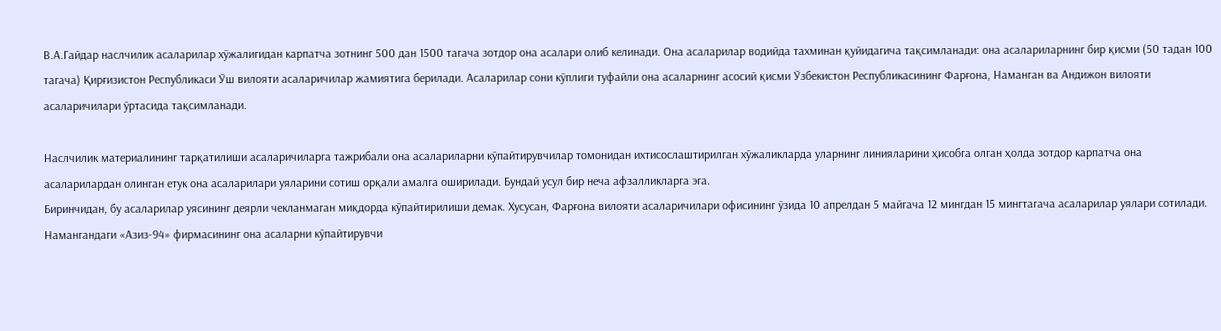В.А.Гайдар наслчилик асаларилар хўжалигидан карпатча зотнинг 500 дан 1500 тагача зотдор она асалари олиб келинади. Она асаларилар водийда тахминан қуйидагича тақсимланади: она асалариларнинг бир қисми (50 тадан 100 тагача) Қирғизистон Республикаси Ўш вилояти асаларичилар жамиятига берилади. Асаларилар сони кўплиги туфайли она асаларнинг асосий қисми Ўзбекистон Республикасининг Фарғона, Наманган ва Андижон вилояти асаларичилари ўртасида тақсимланади.

Наслчилик материалининг тарқатилиши асаларичиларга тажрибали она асалариларни кўпайтирувчилар томонидан ихтисослаштирилган хўжаликларда уларнинг линияларини ҳисобга олган ҳолда зотдор карпатча она асаларилардан олинган етук она асаларилари уяларини сотиш орқали амалга оширилади. Бундай усул бир неча афзалликларга эга.
Биринчидан, бу асаларилар уясининг деярли чекланмаган миқдорда кўпайтирилиши демак. Хусусан, Фарғона вилояти асаларичилари офисининг ўзида 10 апрелдан 5 майгача 12 мингдан 15 мингтагача асаларилар уялари сотилади. Намангандаги «Азиз-94» фирмасининг она асаларни кўпайтирувчи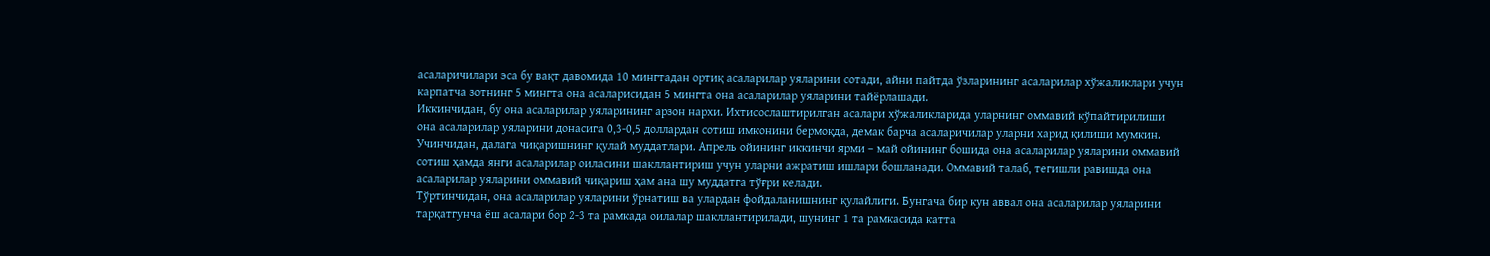асаларичилари эса бу вақт давомида 10 мингтадан ортиқ асаларилар уяларини сотади, айни пайтда ўзларининг асаларилар хўжаликлари учун карпатча зотнинг 5 мингта она асаларисидан 5 мингта она асаларилар уяларини тайёрлашади.
Иккинчидан, бу она асаларилар уяларининг арзон нархи. Ихтисослаштирилган асалари хўжаликларида уларнинг оммавий кўпайтирилиши она асаларилар уяларини донасига 0,3-0,5 доллардан сотиш имконини бермоқда, демак барча асаларичилар уларни харид қилиши мумкин.
Учинчидан, далага чиқаришнинг қулай муддатлари. Апрель ойининг иккинчи ярми – май ойининг бошида она асаларилар уяларини оммавий сотиш ҳамда янги асаларилар оиласини шакллантириш учун уларни ажратиш ишлари бошланади. Оммавий талаб, тегишли равишда она асаларилар уяларини оммавий чиқариш ҳам ана шу муддатга тўғри келади.
Тўртинчидан, она асаларилар уяларини ўрнатиш ва улардан фойдаланишнинг қулайлиги. Бунгача бир кун аввал она асаларилар уяларини тарқатгунча ёш асалари бор 2-3 та рамкада оилалар шакллантирилади, шунинг 1 та рамкасида катта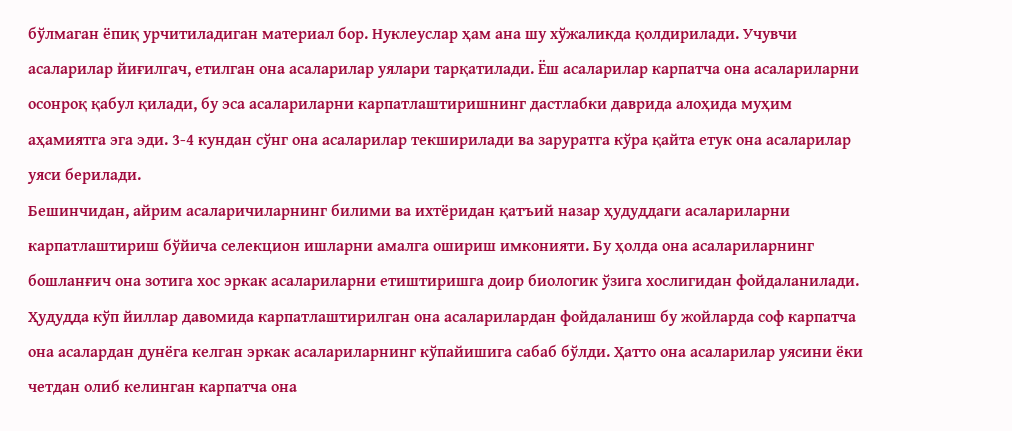бўлмаган ёпиқ урчитиладиган материал бор. Нуклеуслар ҳам ана шу хўжаликда қолдирилади. Учувчи асаларилар йиғилгач, етилган она асаларилар уялари тарқатилади. Ёш асаларилар карпатча она асалариларни осонроқ қабул қилади, бу эса асалариларни карпатлаштиришнинг дастлабки даврида алоҳида муҳим аҳамиятга эга эди. 3-4 кундан сўнг она асаларилар текширилади ва заруратга кўра қайта етук она асаларилар уяси берилади.
Бешинчидан, айрим асаларичиларнинг билими ва ихтёридан қатъий назар ҳудуддаги асалариларни карпатлаштириш бўйича селекцион ишларни амалга ошириш имконияти. Бу ҳолда она асалариларнинг бошланғич она зотига хос эркак асалариларни етиштиришга доир биологик ўзига хослигидан фойдаланилади. Ҳудудда кўп йиллар давомида карпатлаштирилган она асаларилардан фойдаланиш бу жойларда соф карпатча она асалардан дунёга келган эркак асалариларнинг кўпайишига сабаб бўлди. Ҳатто она асаларилар уясини ёки четдан олиб келинган карпатча она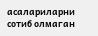асалариларни сотиб олмаган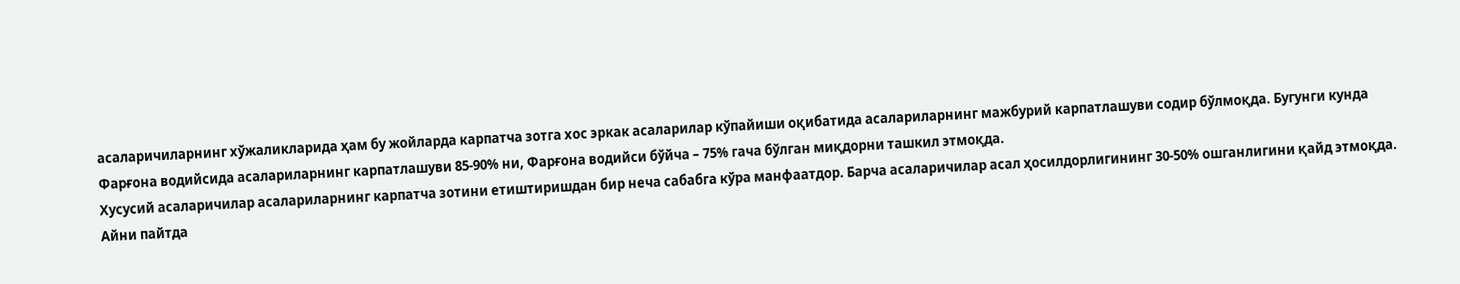асаларичиларнинг хўжаликларида ҳам бу жойларда карпатча зотга хос эркак асаларилар кўпайиши оқибатида асалариларнинг мажбурий карпатлашуви содир бўлмоқда. Бугунги кунда Фарғона водийсида асалариларнинг карпатлашуви 85-90% ни, Фарғона водийси бўйча – 75% гача бўлган миқдорни ташкил этмоқда.
Хусусий асаларичилар асалариларнинг карпатча зотини етиштиришдан бир неча сабабга кўра манфаатдор. Барча асаларичилар асал ҳосилдорлигининг 30-50% ошганлигини қайд этмоқда. Айни пайтда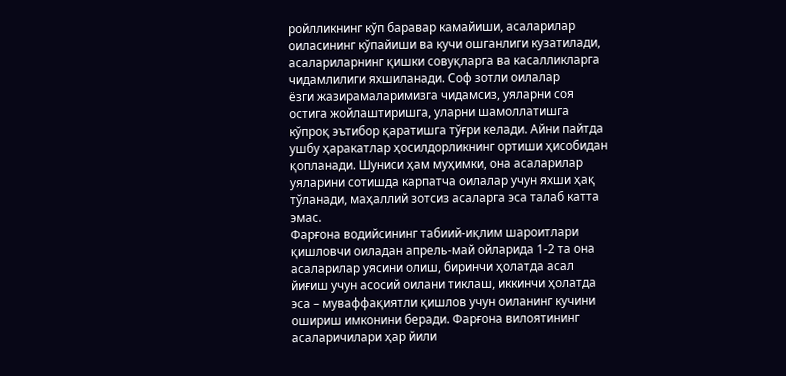ройлликнинг кўп баравар камайиши, асаларилар оиласининг кўпайиши ва кучи ошганлиги кузатилади, асалариларнинг қишки совуқларга ва касалликларга чидамлилиги яхшиланади. Соф зотли оилалар
ёзги жазирамаларимизга чидамсиз, уяларни соя остига жойлаштиришга, уларни шамоллатишга кўпроқ эътибор қаратишга тўғри келади. Айни пайтда ушбу ҳаракатлар ҳосилдорликнинг ортиши ҳисобидан қопланади. Шуниси ҳам муҳимки, она асаларилар уяларини сотишда карпатча оилалар учун яхши ҳақ тўланади, маҳаллий зотсиз асаларга эса талаб катта эмас.
Фарғона водийсининг табиий-иқлим шароитлари қишловчи оиладан апрель-май ойларида 1-2 та она асаларилар уясини олиш, биринчи ҳолатда асал йиғиш учун асосий оилани тиклаш, иккинчи ҳолатда эса – муваффақиятли қишлов учун оиланинг кучини ошириш имконини беради. Фарғона вилоятининг асаларичилари ҳар йили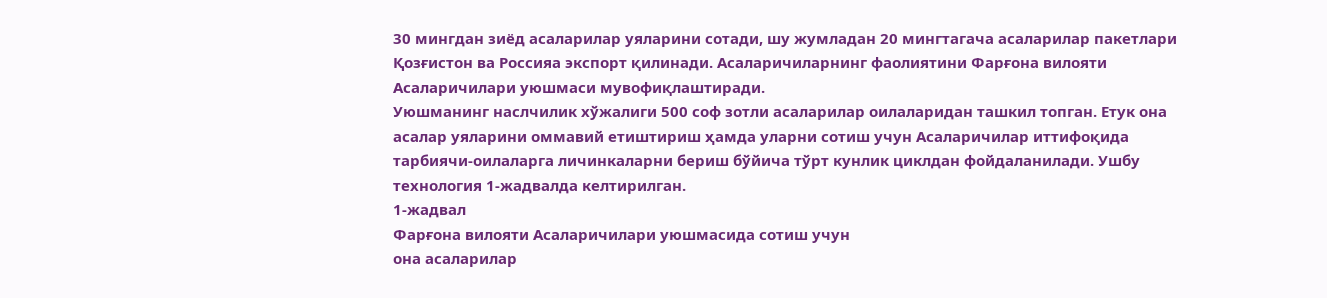30 мингдан зиёд асаларилар уяларини сотади, шу жумладан 20 мингтагача асаларилар пакетлари Қозғистон ва Россияа экспорт қилинади. Асаларичиларнинг фаолиятини Фарғона вилояти Асаларичилари уюшмаси мувофиқлаштиради.
Уюшманинг наслчилик хўжалиги 500 соф зотли асаларилар оилаларидан ташкил топган. Етук она асалар уяларини оммавий етиштириш ҳамда уларни сотиш учун Асаларичилар иттифоқида тарбиячи-оилаларга личинкаларни бериш бўйича тўрт кунлик циклдан фойдаланилади. Ушбу технология 1-жадвалда келтирилган.
1-жадвал
Фарғона вилояти Асаларичилари уюшмасида сотиш учун
она асаларилар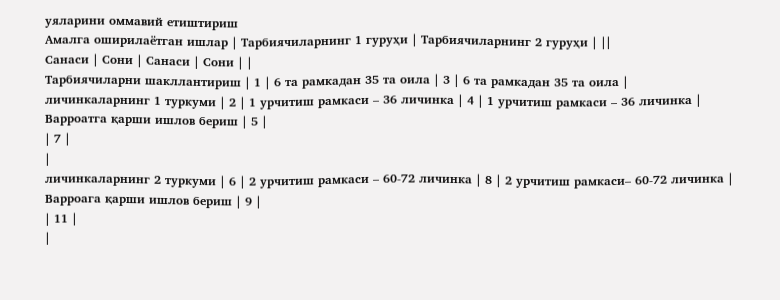уяларини оммавий етиштириш
Амалга оширилаётган ишлар | Тарбиячиларнинг 1 гуруҳи | Тарбиячиларнинг 2 гуруҳи | ||
Санаси | Сони | Санаси | Сони | |
Тарбиячиларни шакллантириш | 1 | 6 та рамкадан 35 та оила | 3 | 6 та рамкадан 35 та оила |
личинкаларнинг 1 туркуми | 2 | 1 урчитиш рамкаси – 36 личинка | 4 | 1 урчитиш рамкаси – 36 личинка |
Варроатга қарши ишлов бериш | 5 |
| 7 |
|
личинкаларнинг 2 туркуми | 6 | 2 урчитиш рамкаси – 60-72 личинка | 8 | 2 урчитиш рамкаси– 60-72 личинка |
Варроага қарши ишлов бериш | 9 |
| 11 |
|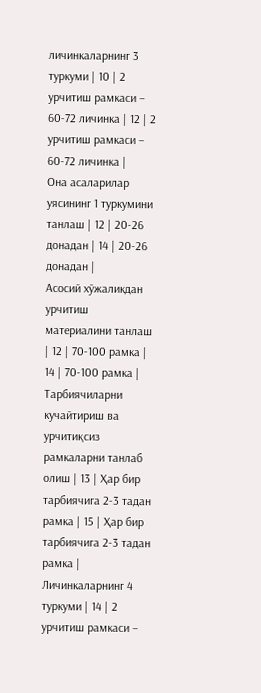личинкаларнинг 3 туркуми | 10 | 2 урчитиш рамкаси – 60-72 личинка | 12 | 2 урчитиш рамкаси – 60-72 личинка |
Она асаларилар уясининг 1 туркумини танлаш | 12 | 20-26 донадан | 14 | 20-26 донадан |
Асосий хўжаликдан урчитиш материалини танлаш | 12 | 70-100 рамка | 14 | 70-100 рамка |
Тарбиячиларни кучайтириш ва урчитиқсиз рамкаларни танлаб олиш | 13 | Ҳар бир тарбиячига 2-3 тадан рамка | 15 | Ҳар бир тарбиячига 2-3 тадан рамка |
Личинкаларнинг 4 туркуми | 14 | 2 урчитиш рамкаси –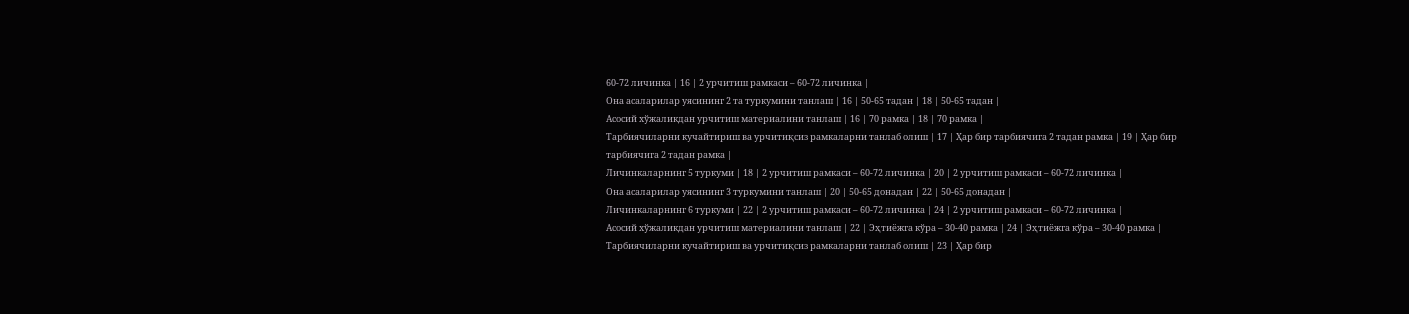60-72 личинка | 16 | 2 урчитиш рамкаси – 60-72 личинка |
Она асаларилар уясининг 2 та туркумини танлаш | 16 | 50-65 тадан | 18 | 50-65 тадан |
Асосий хўжаликдан урчитиш материалини танлаш | 16 | 70 рамка | 18 | 70 рамка |
Тарбиячиларни кучайтириш ва урчитиқсиз рамкаларни танлаб олиш | 17 | Ҳар бир тарбиячига 2 тадан рамка | 19 | Ҳар бир тарбиячига 2 тадан рамка |
Личинкаларнинг 5 туркуми | 18 | 2 урчитиш рамкаси – 60-72 личинка | 20 | 2 урчитиш рамкаси – 60-72 личинка |
Она асаларилар уясининг 3 туркумини танлаш | 20 | 50-65 донадан | 22 | 50-65 донадан |
Личинкаларнинг 6 туркуми | 22 | 2 урчитиш рамкаси – 60-72 личинка | 24 | 2 урчитиш рамкаси – 60-72 личинка |
Асосий хўжаликдан урчитиш материалини танлаш | 22 | Эҳтиёжга кўра – 30-40 рамка | 24 | Эҳтиёжга кўра – 30-40 рамка |
Тарбиячиларни кучайтириш ва урчитиқсиз рамкаларни танлаб олиш | 23 | Ҳар бир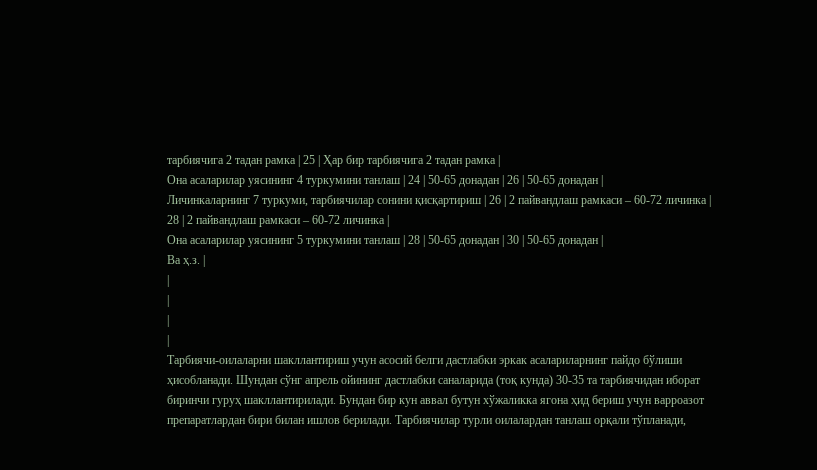тарбиячига 2 тадан рамка | 25 | Ҳар бир тарбиячига 2 тадан рамка |
Она асаларилар уясининг 4 туркумини танлаш | 24 | 50-65 донадан | 26 | 50-65 донадан |
Личинкаларнинг 7 туркуми, тарбиячилар сонини қисқартириш | 26 | 2 пайвандлаш рамкаси – 60-72 личинка | 28 | 2 пайвандлаш рамкаси – 60-72 личинка |
Она асаларилар уясининг 5 туркумини танлаш | 28 | 50-65 донадан | 30 | 50-65 донадан |
Ва ҳ.з. |
|
|
|
|
Тарбиячи-оилаларни шакллантириш учун асосий белги дастлабки эркак асалариларнинг пайдо бўлиши ҳисобланади. Шундан сўнг апрель ойининг дастлабки саналарида (тоқ кунда) 30-35 та тарбиячидан иборат биринчи гуруҳ шакллантирилади. Бундан бир кун аввал бутун хўжаликка ягона ҳид бериш учун варроазот препаратлардан бири билан ишлов берилади. Тарбиячилар турли оилалардан танлаш орқали тўпланади,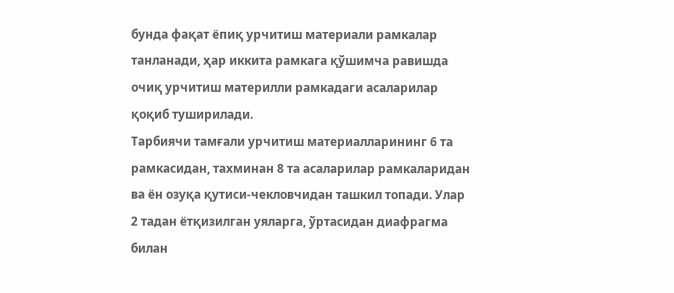бунда фақат ёпиқ урчитиш материали рамкалар танланади, ҳар иккита рамкага қўшимча равишда очиқ урчитиш материлли рамкадаги асаларилар қоқиб туширилади.
Тарбиячи тамғали урчитиш материалларининг 6 та рамкасидан, тахминан 8 та асаларилар рамкаларидан ва ён озуқа қутиси-чекловчидан ташкил топади. Улар 2 тадан ётқизилган уяларга, ўртасидан диафрагма билан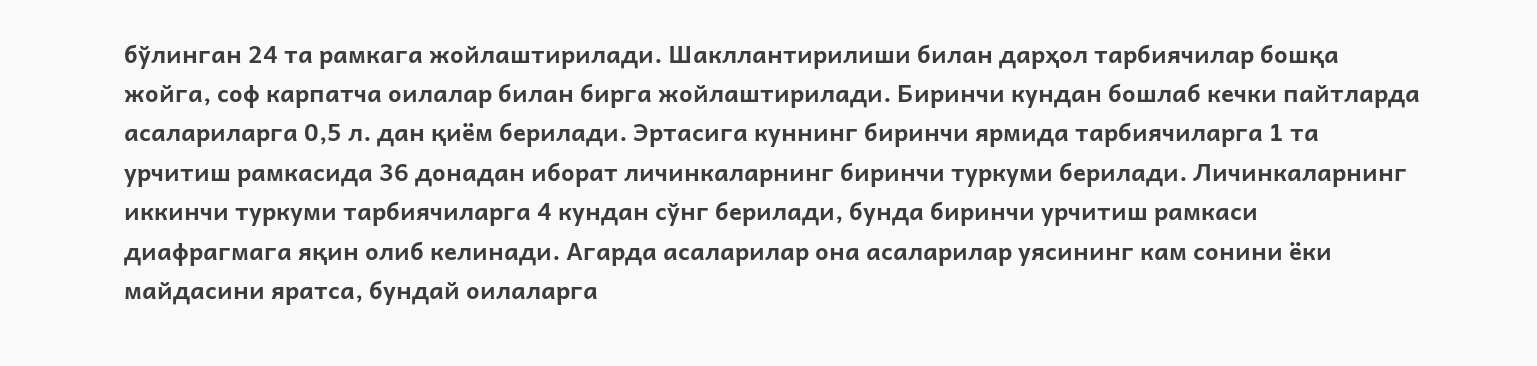бўлинган 24 та рамкага жойлаштирилади. Шакллантирилиши билан дарҳол тарбиячилар бошқа жойга, соф карпатча оилалар билан бирга жойлаштирилади. Биринчи кундан бошлаб кечки пайтларда асалариларга 0,5 л. дан қиём берилади. Эртасига куннинг биринчи ярмида тарбиячиларга 1 та урчитиш рамкасида 36 донадан иборат личинкаларнинг биринчи туркуми берилади. Личинкаларнинг иккинчи туркуми тарбиячиларга 4 кундан сўнг берилади, бунда биринчи урчитиш рамкаси
диафрагмага яқин олиб келинади. Агарда асаларилар она асаларилар уясининг кам сонини ёки майдасини яратса, бундай оилаларга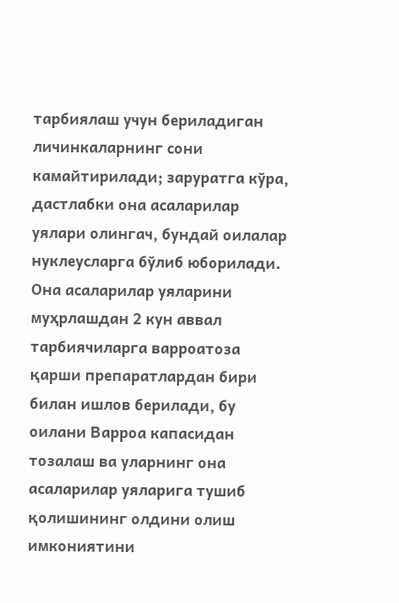тарбиялаш учун бериладиган личинкаларнинг сони камайтирилади; заруратга кўра, дастлабки она асаларилар уялари олингач, бундай оилалар нуклеусларга бўлиб юборилади. Она асаларилар уяларини муҳрлашдан 2 кун аввал тарбиячиларга варроатоза қарши препаратлардан бири билан ишлов берилади, бу оилани Варроа капасидан тозалаш ва уларнинг она асаларилар уяларига тушиб қолишининг олдини олиш имкониятини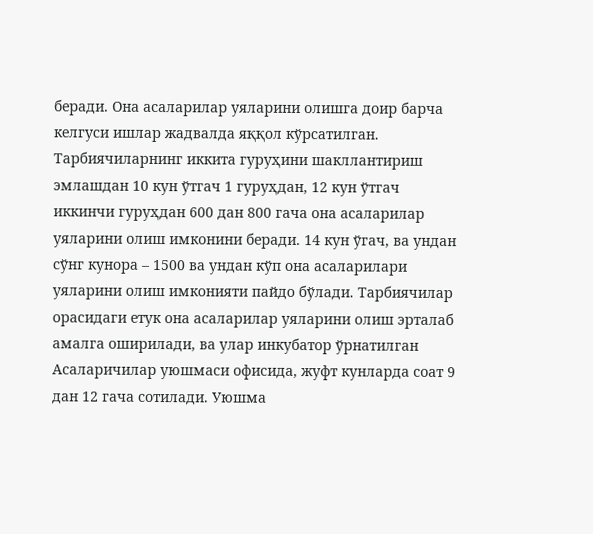беради. Она асаларилар уяларини олишга доир барча келгуси ишлар жадвалда яққол кўрсатилган.
Тарбиячиларнинг иккита гуруҳини шакллантириш эмлашдан 10 кун ўтгач 1 гуруҳдан, 12 кун ўтгач иккинчи гуруҳдан 600 дан 800 гача она асаларилар уяларини олиш имконини беради. 14 кун ўгач, ва ундан сўнг кунора – 1500 ва ундан кўп она асаларилари уяларини олиш имконияти пайдо бўлади. Тарбиячилар орасидаги етук она асаларилар уяларини олиш эрталаб амалга оширилади, ва улар инкубатор ўрнатилган Асаларичилар уюшмаси офисида, жуфт кунларда соат 9 дан 12 гача сотилади. Уюшма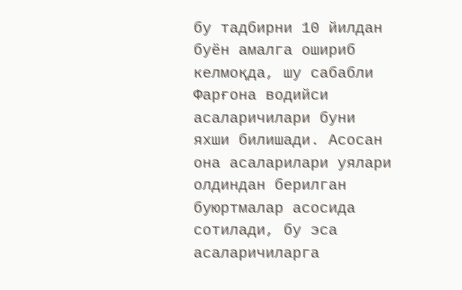бу тадбирни 10 йилдан буён амалга ошириб келмоқда, шу сабабли Фарғона водийси асаларичилари буни яхши билишади. Асосан она асаларилари уялари олдиндан берилган буюртмалар асосида сотилади, бу эса асаларичиларга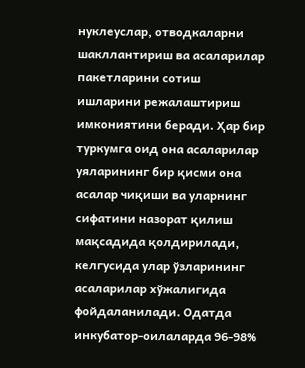нуклеуслар, отводкаларни шакллантириш ва асаларилар пакетларини сотиш ишларини режалаштириш имкониятини беради. Ҳар бир туркумга оид она асаларилар уяларининг бир қисми она асалар чиқиши ва уларнинг сифатини назорат қилиш мақсадида қолдирилади, келгусида улар ўзларининг асаларилар хўжалигида фойдаланилади. Одатда инкубатор-оилаларда 96-98%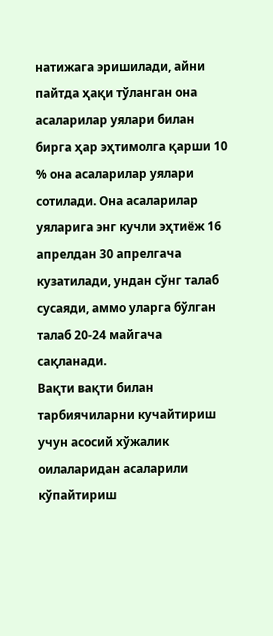натижага эришилади, айни пайтда ҳақи тўланган она асаларилар уялари билан бирга ҳар эҳтимолга қарши 10 % она асаларилар уялари сотилади. Она асаларилар уяларига энг кучли эҳтиёж 16 апрелдан 30 апрелгача кузатилади, ундан сўнг талаб сусаяди, аммо уларга бўлган талаб 20-24 майгача сақланади.
Вақти вақти билан тарбиячиларни кучайтириш учун асосий хўжалик оилаларидан асаларили кўпайтириш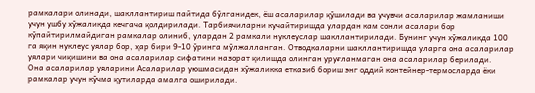рамкалари олинади, шакллантириш пайтида бўлганидек, ёш асаларилар қўшилади ва учувчи асаларилар жамланиши учун ушбу хўжаликда кечгача қолдирилади. Тарбиячиларни кучайтиришда улардан кам сонли асалари бор кўпайтирилмайдиган рамкалар олиниб, улардан 2 рамкали нуклеуслар шакллантирилади. Бунинг учун хўжаликда 100 га яқин нуклеус уялар бор, ҳар бири 9-10 ўринга мўлжалланган. Отводкаларни шакллантиришда уларга она асаларилар уялари чиқишини ва она асаларилар сифатини назорат қилишда олинган уруғланмаган она асаларилар берилади.
Она асаларилар уяларини Асаларилар уюшмасидан хўжаликка етказиб бориш энг оддий контейнер-термосларда ёки рамкалар учун кўчма қутиларда амалга оширилади.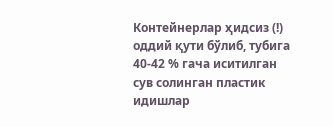Контейнерлар ҳидсиз (!) оддий қути бўлиб, тубига 40-42 % гача иситилган сув солинган пластик идишлар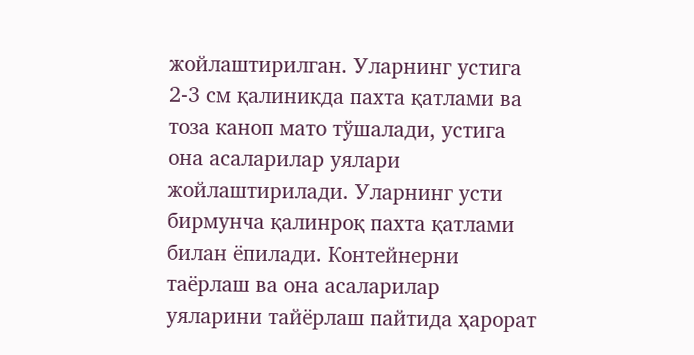жойлаштирилган. Уларнинг устига 2-3 см қалиникда пахта қатлами ва тоза каноп мато тўшалади, устига она асаларилар уялари жойлаштирилади. Уларнинг усти бирмунча қалинроқ пахта қатлами билан ёпилади. Контейнерни таёрлаш ва она асаларилар уяларини тайёрлаш пайтида ҳарорат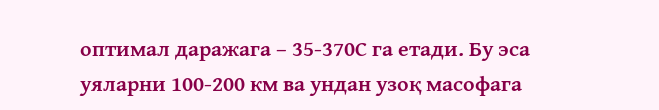оптимал даражага – 35-370С га етади. Бу эса уяларни 100-200 км ва ундан узоқ масофага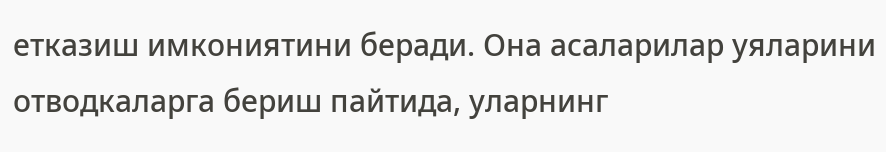етказиш имкониятини беради. Она асаларилар уяларини отводкаларга бериш пайтида, уларнинг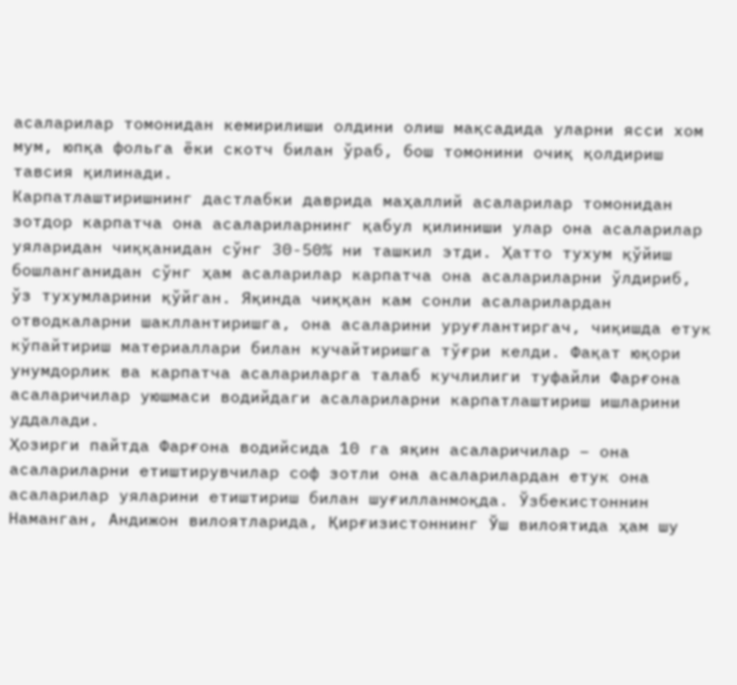асаларилар томонидан кемирилиши олдини олиш мақсадида уларни ясси хом мум, юпқа фольга ёки скотч билан ўраб, бош томонини очиқ қолдириш тавсия қилинади.
Карпатлаштиришнинг дастлабки даврида маҳаллий асаларилар томонидан зотдор карпатча она асалариларнинг қабул қилиниши улар она асаларилар уяларидан чиққанидан сўнг 30-50% ни ташкил этди. Ҳатто тухум қўйиш бошланганидан сўнг ҳам асаларилар карпатча она асалариларни ўлдириб, ўз тухумларини қўйган. Яқинда чиққан кам сонли асаларилардан отводкаларни шакллантиришга, она асаларини уруғлантиргач, чиқишда етук кўпайтириш материаллари билан кучайтиришга тўғри келди. Фақат юқори унумдорлик ва карпатча асалариларга талаб кучлилиги туфайли Фарғона асаларичилар уюшмаси водийдаги асалариларни карпатлаштириш ишларини уддалади.
Ҳозирги пайтда Фарғона водийсида 10 га яқин асаларичилар – она асалариларни етиштирувчилар соф зотли она асаларилардан етук она асаларилар уяларини етиштириш билан шуғилланмоқда. Ўзбекистоннин Наманган, Андижон вилоятларида, Қирғизистоннинг Ўш вилоятида ҳам шу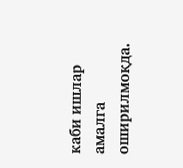каби ишлар амалга оширилмоқда.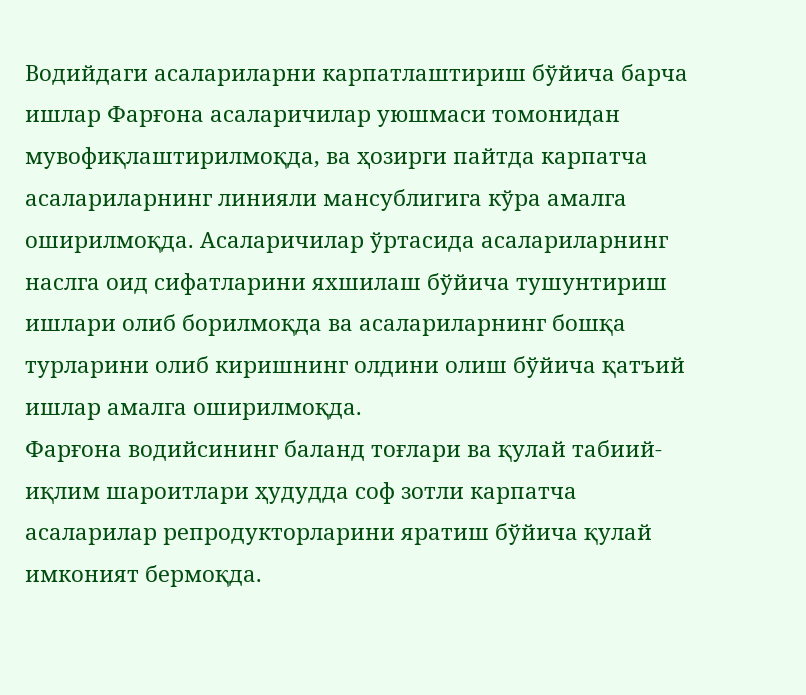Водийдаги асалариларни карпатлаштириш бўйича барча ишлар Фарғона асаларичилар уюшмаси томонидан мувофиқлаштирилмоқда, ва ҳозирги пайтда карпатча асалариларнинг линияли мансублигига кўра амалга оширилмоқда. Асаларичилар ўртасида асалариларнинг наслга оид сифатларини яхшилаш бўйича тушунтириш ишлари олиб борилмоқда ва асалариларнинг бошқа турларини олиб киришнинг олдини олиш бўйича қатъий ишлар амалга оширилмоқда.
Фарғона водийсининг баланд тоғлари ва қулай табиий-иқлим шароитлари ҳудудда соф зотли карпатча асаларилар репродукторларини яратиш бўйича қулай имконият бермоқда.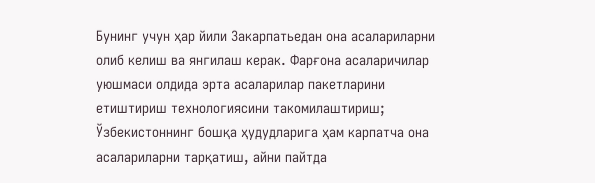Бунинг учун ҳар йили Закарпатьедан она асалариларни олиб келиш ва янгилаш керак. Фарғона асаларичилар уюшмаси олдида эрта асаларилар пакетларини етиштириш технологиясини такомилаштириш; Ўзбекистоннинг бошқа ҳудудларига ҳам карпатча она асалариларни тарқатиш, айни пайтда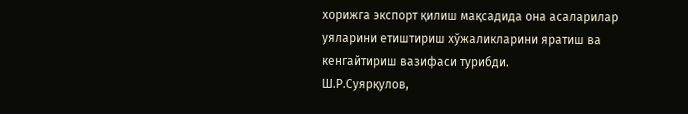хорижга экспорт қилиш мақсадида она асаларилар уяларини етиштириш хўжаликларини яратиш ва кенгайтириш вазифаси турибди.
Ш.Р.Суярқулов,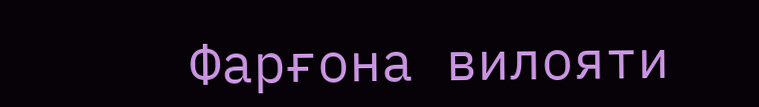Фарғона вилояти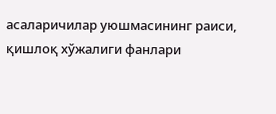асаларичилар уюшмасининг раиси,
қишлоқ хўжалиги фанлари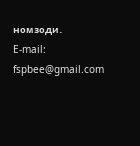номзоди.
E-mail: fspbee@gmail.com